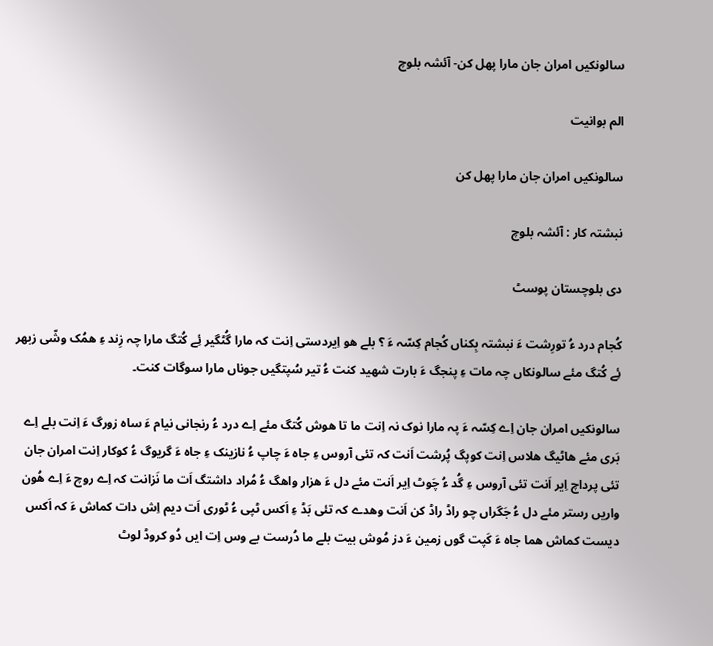سالونکیں امران جان مارا پهل کن- آئشہ بلوچ

الم بوانیت

سالونکیں امران جان مارا پهل کن

نبشتہ کار : آئشہ بلوچ

دی بلوچستان پوسٹ

کُجام درد ءُ تورِشت ءَ نبشتہ بِکناں کُجام کِسّہ ءَ ؟ بلے هو اِیردستی اِنت کہ مارا گُٹگیر ئِے کُتگ مارا چہ زِند ءِ همُک وشّی زبھر ئِے کُتگ مئے سالونکاں چہ مات ءِ پنجگ ءَ بارت شھید کنت ءُ تیر سُپتگيں جوناں مارا سوگات کنت۔

سالونکیں امران جان اِے کِسّہ ءَ پہ مارا نوک نہ اِنت ما تا ھوش کُتگ مئے اِے درد ءُ رنجانی نیام ءَ ساہ زورگ ءَ اِنت بلے اِے بَری مئے ھاٹیگ هلاس اِنت کوپگ پُرشت اَنت کہ تئی آروس ءِ جاہ ءَ چاپ ءُ نازینک ءِ جاہ ءَ گریوگ ءُ کوکار اِنت امران جان تئی پرداچ اِیر اَنت تئی آروس ءِ گُد ءُ چَوٹ اِیر اَنت مئے دل ءَ هزار واهگ ءُ مُراد داشتگ اَت ما نَزانت کہ اِے روچ ءَ اِے هُون واریں رستر مئے دل ءُ جَگراں چو راڈ راڈ کن اَنت وھدے کہ تئی بَڈ ءِ اَکس ٹپی ءُ ٹوری اَت دیم اِش دات کماش ءَ کہ اَکس ديست کماش ھما جاہ ءَ کَپت گوں زمین ءَ دز مُوش بیت بلے ما دُرست بے وس اِت ایں دُو کروڈ لوٹ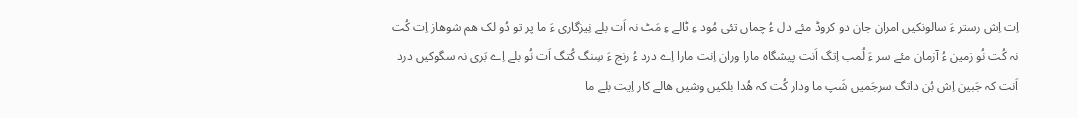اِت اِش رستر ءَ سالونکیں امران جان دو کروڈ مئے دل ءُ چماں تئی مُود ءِ ٹالے ءِ مَٹ نہ اَت بلے نِیزگاری ءَ ما پر تو دُو لک ھم شوھاز اِت کُت نہ کُت نُو زمین ءُ آزمان مئے سر ءَ لُمب اِتگ اَنت پیشگاہ مارا وران اِنت مارا اِے درد ءُ رنج ءَ سِنگ کُتگ اَت نُو بلے اِے بَری نہ سگوکيں درد اَنت کہ جَبين اِش بُن داتگ سرجَميں شَپ ما ودار کُت کہ هُدا بلکيں وشیں هالے کار اِیت بلے ما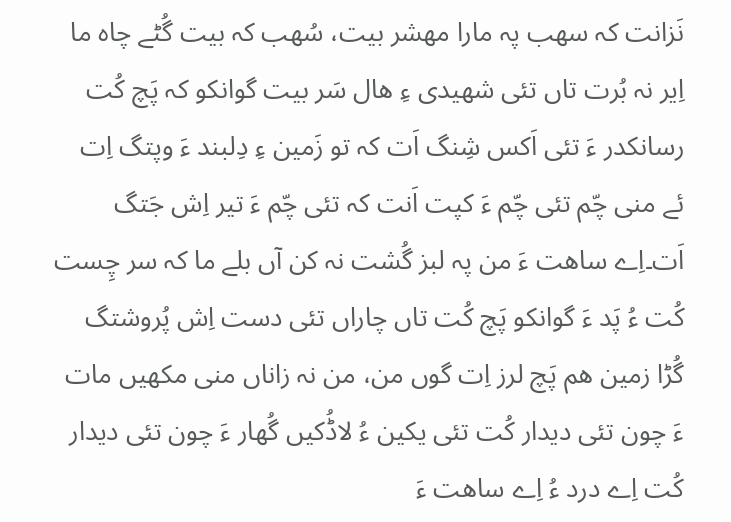نَزانت کہ سھب پہ مارا مھشر بیت، سُھب کہ بیت گُٹے چاہ ما اِیر نہ بُرت تاں تئی شھیدی ءِ هال سَر بیت گوانکو کہ پَچ کُت رسانکدر ءَ تئی اَکس شِنگ اَت کہ تو زَمین ءِ دِلبند ءَ وپتگ اِت ئے منی چّم تئی چّم ءَ کپت اَنت کہ تئی چّم ءَ تیر اِش جَتگ اَت۔اِے ساهت ءَ من پہ لبز گُشت نہ کن آں بلے ما کہ سر چِست کُت ءُ پَد ءَ گوانکو پَچ کُت تاں چاراں تئی دست اِش پُروشتگ گُڑا زمین ھم پَچ لرز اِت گوں من، من نہ زاناں منی مکھيں مات ءَ چون تئی دیدار کُت تئی یکین ءُ لاڈُکيں گُهار ءَ چون تئی دیدار کُت اِے درد ءُ اِے ساهت ءَ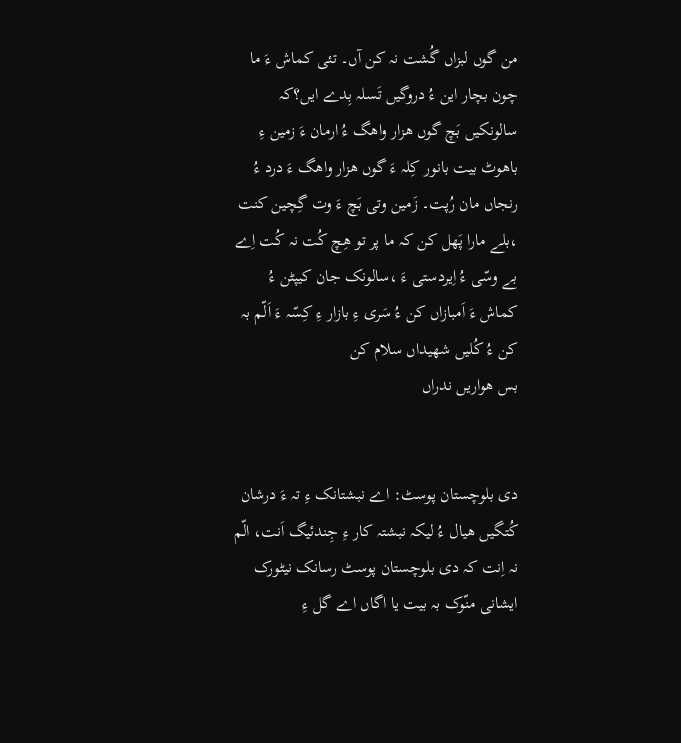من گوں لبزاں گُشت نہ کن آں۔ تئی کماش ءَ ما چون بچار این ءُ دروگیں تَسلہ بِدے ایں؟کہ سالونکیں بَچ گوں هزار واهگ ءُ ارمان ءَ زمین ءِ باهوٹ بیت بانور کِلہ ءَ گوں هزار واهگ ءَ درد ءُ رنجاں مان رُپت۔ زَمین وتی بَچ ءَ وت گِچین کنت ،بلے مارا پَهل کن کہ ما پر تو هِچ کُت نہ کُت اِے بے وسّی ءُ اِیردستی ءَ ،سالونک جان کيپٹن ءُ کماش ءَ اَمبازاں کن ءُ سَری ءِ بازار ءِ کِسّہ ءَ اَلّم بہ کن ءُ کُليں شھیداں سلام کن
بس هواريں ندراں


دی بلوچستان پوسٹ: اے نبشتانک ءِ تہ ءَ درشان کُتگیں ھیال ءُ لیکہ نبشتہ کار ءِ جِندئیگ اَنت، الّم نہ اِنت کہ دی بلوچستان پوسٹ رسانک نیٹورک ایشانی منّوک بہ بیت یا اگاں اے گل ءِ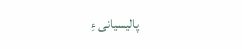پالیسیانی ءِ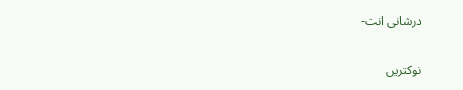درشانی انت-

نوکتریں